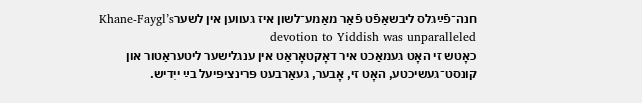חנה־פֿײַגלס ליבשאַפֿט פֿאַר מאַמע־לשון איז געווען אין לשערKhane-Faygl’s devotion to Yiddish was unparalleled
כאָטש זי האָט געמאַכט איר דאָקטאָראַט אין ענגלישער ליטעראַטור און קונסט־געשיכטע, האָט זי, אָבער, געאַרבעט פּרינציפּיעל בײַ ייִדיש.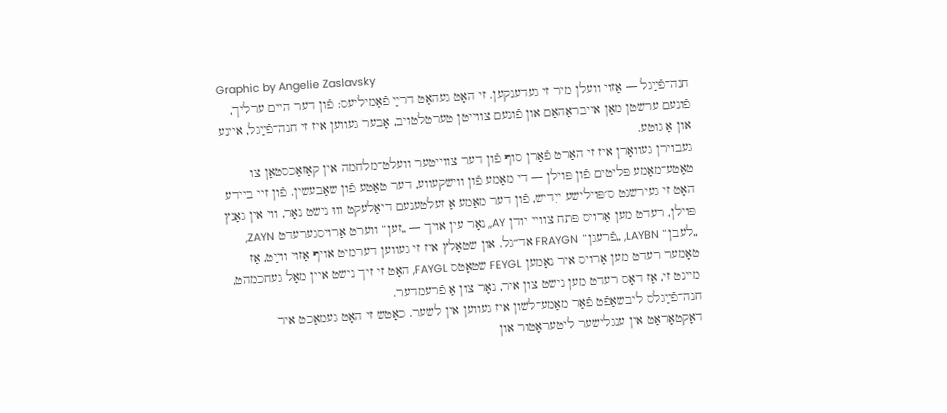Graphic by Angelie Zaslavsky
חנה־פֿײַגל — אַזוי וועלן מיר זי געדענקען. זי האָט געהאַט דרײַ פֿאַמיליעס: פֿון דער היים ערליך, פֿונעם ערשטן מאַן אייבראַהאַם און פֿונעם צווייטן טערטלטויב, אָבער געווען איז זי חנה־פֿײַגל, איינע און אַ גוטע.
געבוירן געוואָרן איז זי האַרט פֿאַרן סוף פֿון דער צווייטער וועלט־מלחמה אין קאַזאַכסטאַן צו טאַטע־מאַמע פּליטים פֿון פּוילן — די מאַמע פֿון ווישקעווע, דער טאַטע פֿון שאַבעשין. פֿון זיי ביידע האָט זי געירשנט ס׳פּוילישע ייִדיש, פֿון דער מאַמע אַ זעלטענעם דיאַלעקט וווּ נישט נאָר, ווי אין גאַנץ פּוילן, רעדט מען אַרויס פּתח צוויי יודן AY,, נאָר עין אויך — „זען“ ווערט אַרויסגערעדט ZAYN, „לעבן“ LAYBN, „פֿרעגן“ FRAYGN אד״גל. און שטאָלץ איז זי געווען דערמיט אויף אַזוי ווײַט, אַז טאָמער רעדט מען אַרויס איר נאָמען FEYGL שטאָטס FAYGL, האָט זי זיך נישט איין מאָל געחכמהט, מיינט זי, אַז דאָס רעדט מען נישט צון איר, נאָר צון אַ פֿרעמדער.
חנה־פֿײַגלס ליבשאַפֿט פֿאַר מאַמע־לשון איז געווען אין לשער. כאָטש זי האָט געמאַכט איר דאָקטאָראַט אין ענגלישער ליטעראָטור און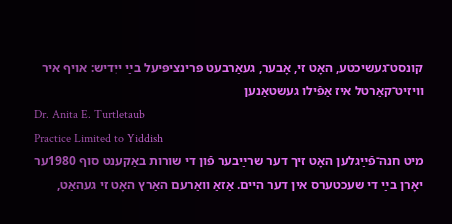קונסט־געשיכטע, האָט זי, אָבער, געאַרבעט פּרינציפּיעל בײַ ייִדיש: אויף איר וויזיט־קאַרטל איז אַפֿילו געשטאַנען
Dr. Anita E. Turtletaub
Practice Limited to Yiddish
מיט חנה־פֿײַגלען האָט זיך דער שרײַבער פֿון די שורות באַקענט סוף 1980ער יאָרן בײַ די שעכטערס אין דער היים. אַזאַ וואַרעם האַרץ האָט זי געהאַט,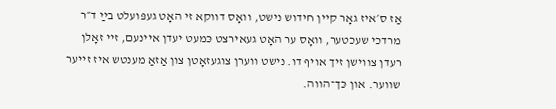אַז ס׳איז גאָר קיין חידוש נישט, וואָס דווקא זי האָט געפּועלט בײַ ד״ר מרדכי שעכטער, וואָס ער האָט געאירצט כּמעט יעדן איינעם, זיי זאָלן רעדן צווישן זיך אויף דו. נישט ווערן צוגעזאָטן צון אַזאַ מענטש איז זייער שווער. און כּך־הווה.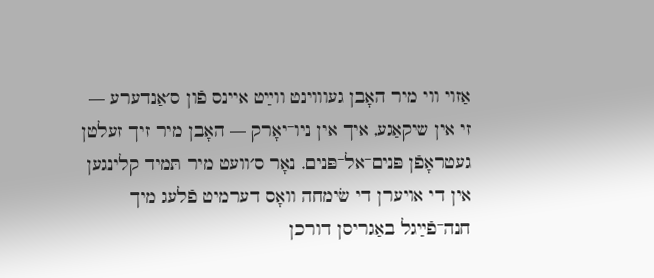אַזוי ווי מיר האָבן געוווינט ווײַט איינס פֿון ס׳אַנדערע — זי אין שיקאַגע, איך אין ניו־יאָרק — האָבן מיר זיך זעלטן געטראָפֿן פּנים־אל־פּנים. נאָר ס׳וועט מיר תּמיד קלינגען אין די אויערן די שׂימחה וואָס דערמיט פֿלעג מיך חנה־פֿײַגל באַגריסן דורכן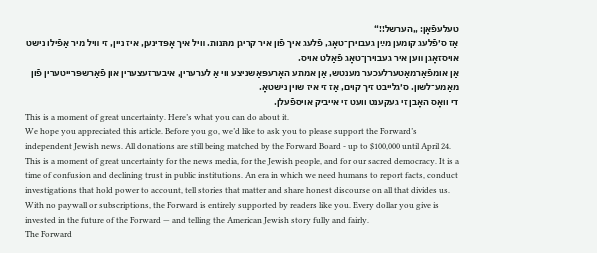טעלעפֿאָן: „הערשל!!“
אַז ס׳פֿלעג קומען מײַן געבוירן־טאָג, פֿלעג איך פֿון איר קריגן מתּנות. װיל איך אָפּדינען, איז ניין, זי װיל מיר אַפֿילו נישט אויסזאָגן װען איר געבוירן־טאָג פֿאַלט אויס.
אַן אומפֿאַרמאַטערלעכער מענטש, אַן אמתע האָרעפּאַשניצע ווי אַ לערערין, איבערזעצערין און פֿאַרשפּרייטערין פֿון מאַמע־לשון. ס׳גלייבט זיך קוים, אַז זי איז שוין נישטאָ.
די וואָס האָבן זי געקענט וועט זי אייביק אויספֿעלן.
This is a moment of great uncertainty. Here’s what you can do about it.
We hope you appreciated this article. Before you go, we’d like to ask you to please support the Forward’s independent Jewish news. All donations are still being matched by the Forward Board - up to $100,000 until April 24.
This is a moment of great uncertainty for the news media, for the Jewish people, and for our sacred democracy. It is a time of confusion and declining trust in public institutions. An era in which we need humans to report facts, conduct investigations that hold power to account, tell stories that matter and share honest discourse on all that divides us.
With no paywall or subscriptions, the Forward is entirely supported by readers like you. Every dollar you give is invested in the future of the Forward — and telling the American Jewish story fully and fairly.
The Forward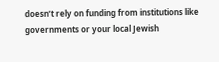doesn’t rely on funding from institutions like governments or your local Jewish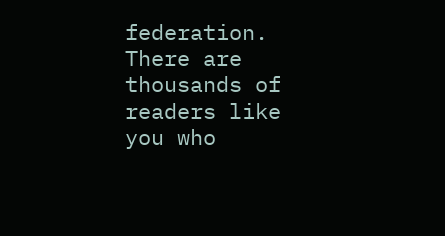federation. There are thousands of readers like you who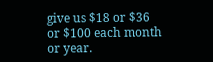give us $18 or $36 or $100 each month or year.